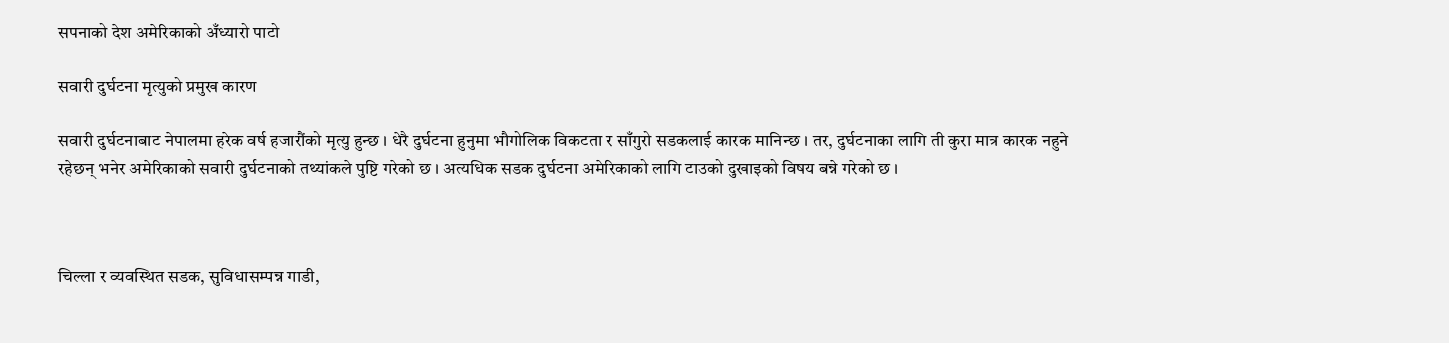सपनाको देश अमेरिकाको अँध्यारो पाटो

सवारी दुर्घटना मृत्युको प्रमुख कारण

सवारी दुर्घटनाबाट नेपालमा हरेक वर्ष हजारौंको मृत्यु हुन्छ । धेरै दुर्घटना हुनुमा भौगोलिक विकटता र साँगुरो सडकलाई कारक मानिन्छ । तर, दुर्घटनाका लागि ती कुरा मात्र कारक नहुने रहेछन् भनेर अमेरिकाको सवारी दुर्घटनाको तथ्यांकले पुष्टि गरेको छ । अत्यधिक सडक दुर्घटना अमेरिकाको लागि टाउको दुखाइको विषय बन्ने गरेको छ ।



चिल्ला र व्यवस्थित सडक, सुविधासम्पन्न गाडी,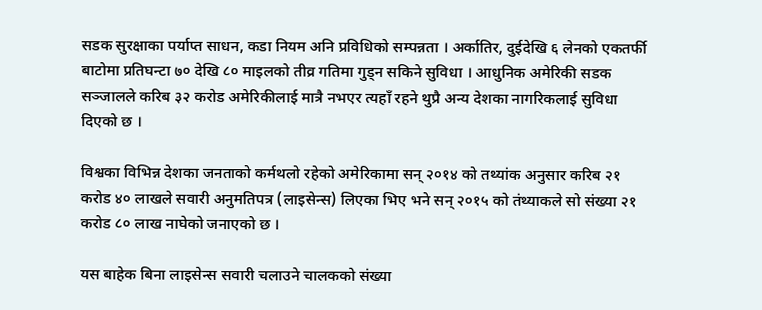सडक सुरक्षाका पर्याप्त साधन, कडा नियम अनि प्रविधिको सम्पन्नता । अर्कातिर, दुईदेखि ६ लेनको एकतर्फी बाटोमा प्रतिघन्टा ७० देखि ८० माइलको तीव्र गतिमा गुड्न सकिने सुविधा । आधुनिक अमेरिकी सडक सञ्जालले करिब ३२ करोड अमेरिकीलाई मात्रै नभएर त्यहाँ रहने थुप्रै अन्य देशका नागरिकलाई सुविधा दिएको छ ।

विश्वका विभिन्न देशका जनताको कर्मथलो रहेको अमेरिकामा सन् २०१४ को तथ्यांक अनुसार करिब २१ करोड ४० लाखले सवारी अनुमतिपत्र (लाइसेन्स) लिएका भिए भने सन् २०१५ को तंथ्याकले सो संख्या २१ करोड ८० लाख नाघेको जनाएको छ ।

यस बाहेक बिना लाइसेन्स सवारी चलाउने चालकको संख्या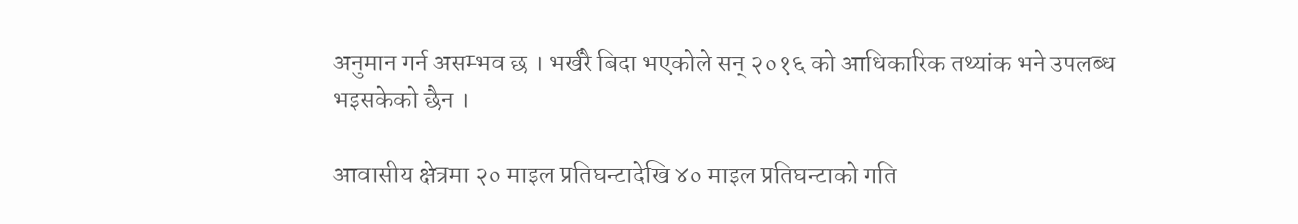अनुमान गर्न असम्भव छ । भर्खरै बिदा भएकोले सन् २०१६ को आधिकारिक तथ्यांक भने उपलब्ध भइसकेको छैन ।

आवासीय क्षेत्रमा २० माइल प्रतिघन्टादेखि ४० माइल प्रतिघन्टाको गति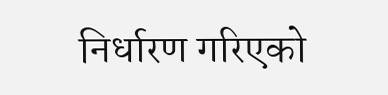निर्धारण गरिएको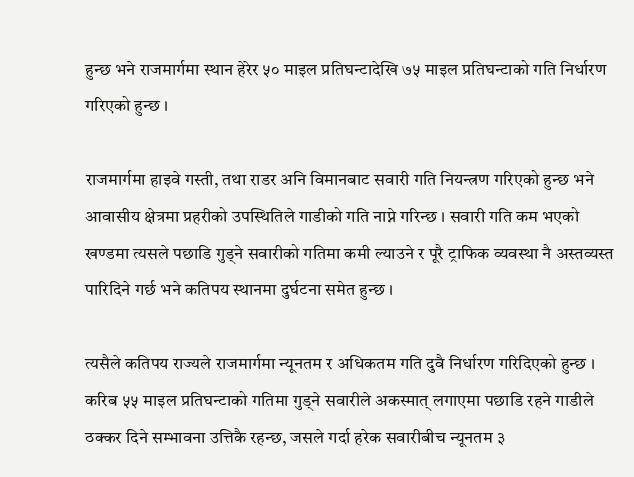हुन्छ भने राजमार्गमा स्थान हेरेर ५० माइल प्रतिघन्टादेखि ७५ माइल प्रतिघन्टाको गति निर्धारण गरिएको हुन्छ ।

राजमार्गमा हाइवे गस्ती, तथा राडर अनि विमानबाट सवारी गति नियन्त्रण गरिएको हुन्छ भने आवासीय क्षेत्रमा प्रहरीको उपस्थितिले गाडीको गति नाप्ने गरिन्छ । सवारी गति कम भएको खण्डमा त्यसले पछाडि गुड्ने सवारीको गतिमा कमी ल्याउने र पूरै ट्राफिक व्यवस्था नै अस्तव्यस्त पारिदिने गर्छ भने कतिपय स्थानमा दुर्घटना समेत हुन्छ ।

त्यसैले कतिपय राज्यले राजमार्गमा न्यूनतम र अधिकतम गति दुवै निर्धारण गरिदिएको हुन्छ । करिब ५५ माइल प्रतिघन्टाको गतिमा गुड्ने सवारीले अकस्मात् लगाएमा पछाडि रहने गाडीले ठक्कर दिने सम्भावना उत्तिकै रहन्छ, जसले गर्दा हरेक सवारीबीच न्यूनतम ३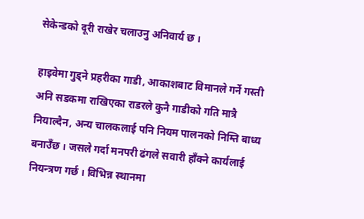सेकेन्डको दूरी राखेर चलाउनु अनिवार्य छ ।

हाइवेमा गुड्ने प्रहरीका गाडी, आकाशबाट विमानले गर्ने गस्ती अनि सडकमा राखिएका राडरले कुनै गाडीको गति मात्रै नियाल्दैन, अन्य चालकलाई पनि नियम पालनको निम्ति बाध्य बनाउँछ । जसले गर्दा मनपरी ढंगले सवारी हाँक्ने कार्यलाई नियन्त्रण गर्छ । विभिन्न स्थानमा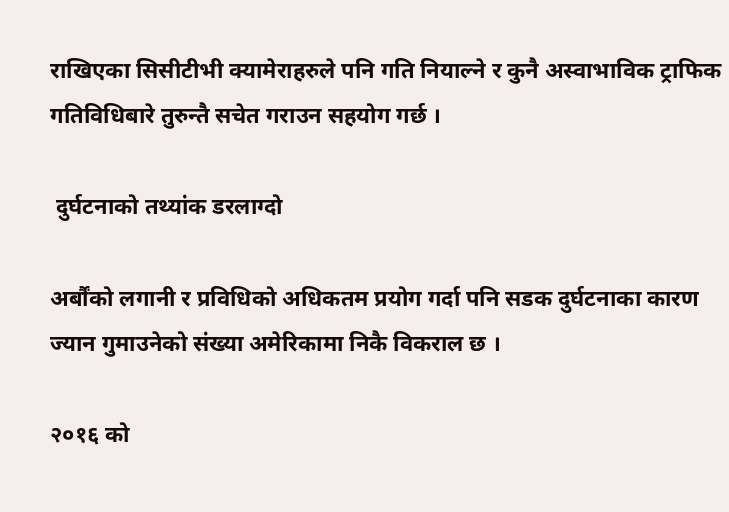राखिएका सिसीटीभी क्यामेराहरुले पनि गति नियाल्ने र कुनै अस्वाभाविक ट्राफिक गतिविधिबारे तुरुन्तै सचेत गराउन सहयोग गर्छ ।

 दुर्घटनाको तथ्यांक डरलाग्दो

अर्बौंको लगानी र प्रविधिको अधिकतम प्रयोग गर्दा पनि सडक दुर्घटनाका कारण ज्यान गुमाउनेको संख्या अमेरिकामा निकै विकराल छ ।

२०१६ को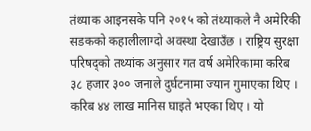तंथ्याक आइनसके पनि २०१५ को तंथ्याकले नै अमेरिकी सडकको कहालीलाग्दो अवस्था देखाउँछ । राष्ट्रिय सुरक्षा परिषद्को तथ्यांक अनुसार गत वर्ष अमेरिकामा करिब ३८ हजार ३०० जनाले दुर्घटनामा ज्यान गुमाएका थिए । करिब ४४ लाख मानिस घाइते भएका थिए । यो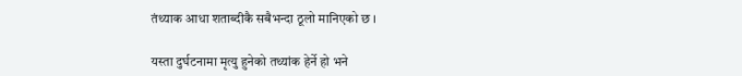तंथ्याक आधा शताब्दीकै सबैभन्दा ठूलो मानिएको छ ।

यस्ता दुर्घटनामा मृत्यु हुनेको तथ्यांक हेर्ने हो भने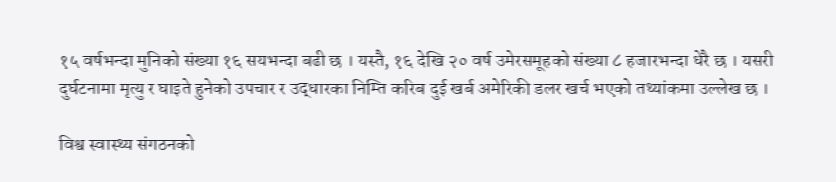१५ वर्षभन्दा मुनिको संख्या १६ सयभन्दा बढी छ । यस्तै, १६ देखि २० वर्ष उमेरसमूहको संख्या ८ हजारभन्दा धेरै छ । यसरी दुर्घटनामा मृत्यु र घाइते हुनेको उपचार र उद्धारका निम्ति करिब दुई खर्ब अमेरिकी डलर खर्च भएको तथ्यांकमा उल्लेख छ ।

विश्व स्वास्थ्य संगठनको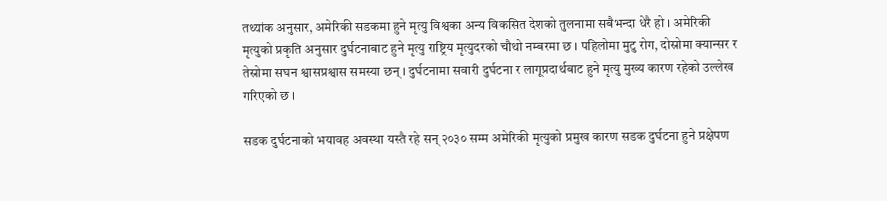तथ्यांक अनुसार, अमेरिकी सडकमा हुने मृत्यु विश्वका अन्य विकसित देशको तुलनामा सबैभन्दा धेरै हो । अमेरिकी मृत्युको प्रकृति अनुसार दुर्घटनाबाट हुने मृत्यु राष्ट्रिय मृत्युदरको चौथो नम्बरमा छ । पहिलोमा मुटु रोग, दोस्रोमा क्यान्सर र तेस्रोमा सघन श्वासप्रश्वास समस्या छन् । दुर्घटनामा सवारी दुर्घटना र लागूप्रदार्थबाट हुने मृत्यु मुख्य कारण रहेको उल्लेख गरिएको छ ।

सडक दुर्घटनाको भयावह अवस्था यस्तै रहे सन् २०३० सम्म अमेरिकी मृत्युको प्रमुख कारण सडक दुर्घटना हुने प्रक्षेपण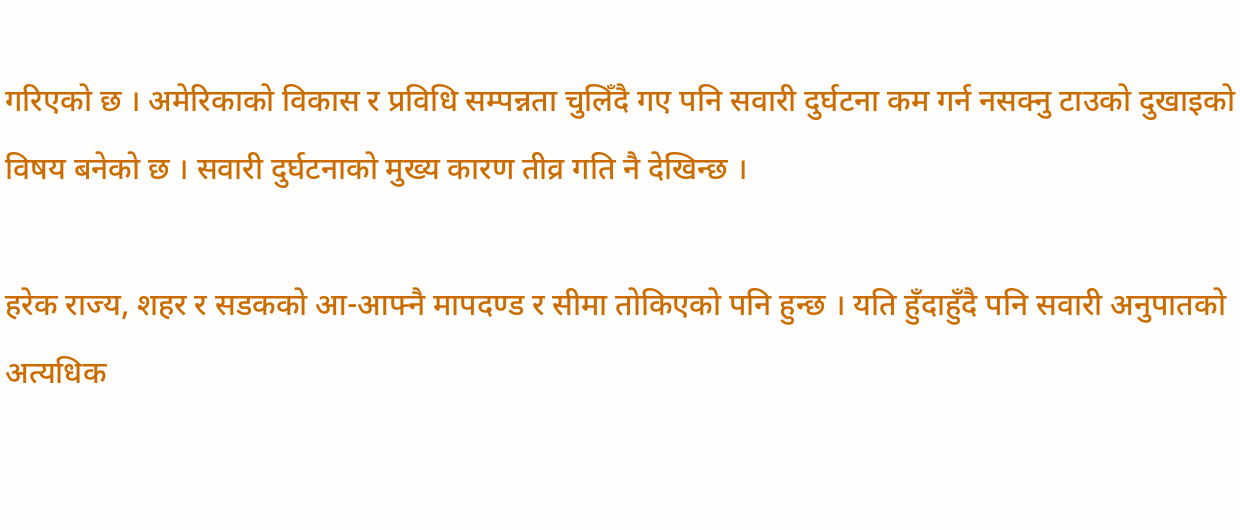गरिएको छ । अमेरिकाको विकास र प्रविधि सम्पन्नता चुलिँदै गए पनि सवारी दुर्घटना कम गर्न नसक्नु टाउको दुखाइको विषय बनेको छ । सवारी दुर्घटनाको मुख्य कारण तीव्र गति नै देखिन्छ ।

हरेक राज्य, शहर र सडकको आ-आफ्नै मापदण्ड र सीमा तोकिएको पनि हुन्छ । यति हुँदाहुँदै पनि सवारी अनुपातको अत्यधिक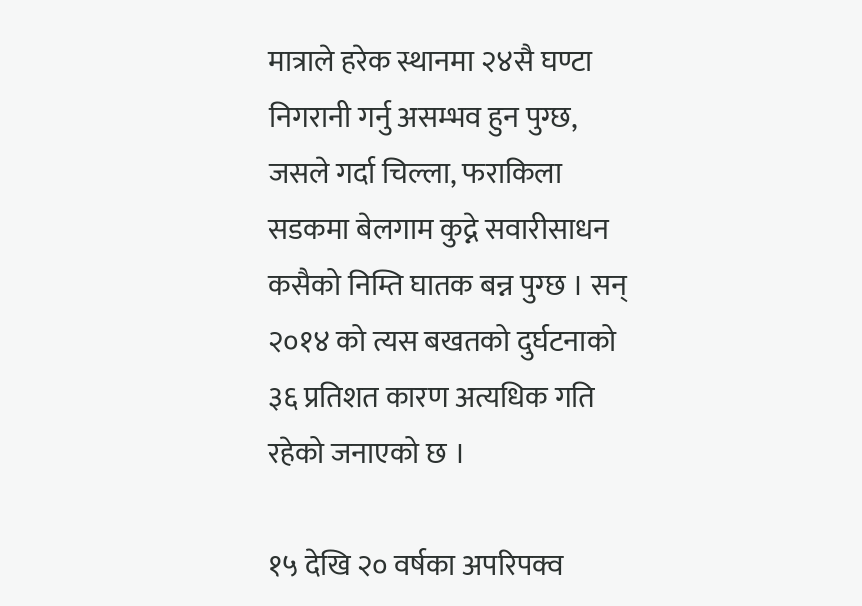मात्राले हरेक स्थानमा २४सै घण्टा निगरानी गर्नु असम्भव हुन पुग्छ, जसले गर्दा चिल्ला, फराकिला सडकमा बेलगाम कुद्ने सवारीसाधन कसैको निम्ति घातक बन्न पुग्छ । सन् २०१४ को त्यस बखतको दुर्घटनाको ३६ प्रतिशत कारण अत्यधिक गति रहेको जनाएको छ ।

१५ देखि २० वर्षका अपरिपक्व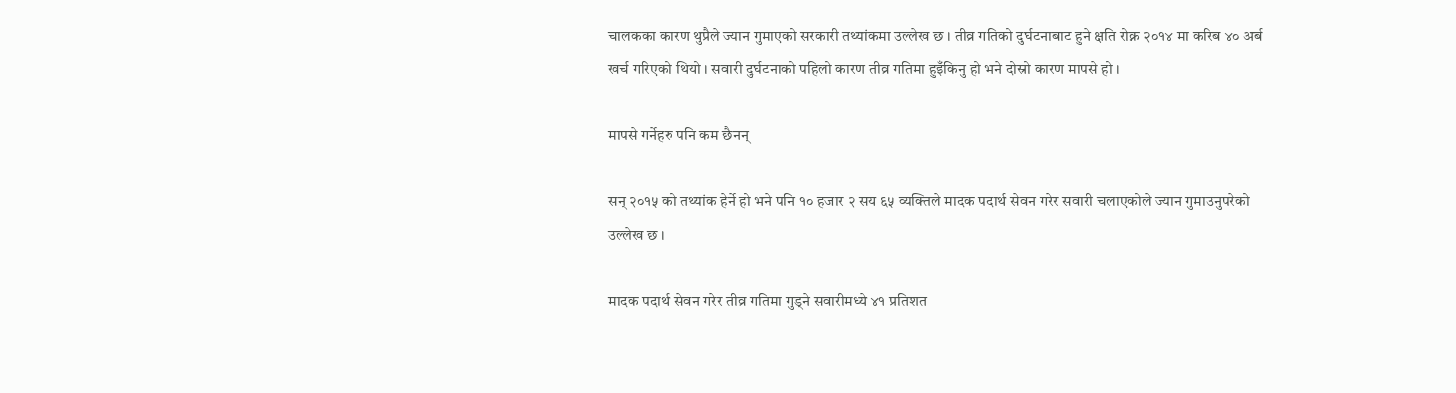चालकका कारण थुप्रैले ज्यान गुमाएको सरकारी तथ्यांकमा उल्लेख छ । तीव्र गतिको दुर्घटनाबाट हुने क्षति रोक्न २०१४ मा करिब ४० अर्ब खर्च गरिएको थियो । सवारी दुर्घटनाको पहिलो कारण तीव्र गतिमा हुइँकिनु हो भने दोस्रो कारण मापसे हो ।

मापसे गर्नेहरु पनि कम छैनन्

सन् २०१५ को तथ्यांक हेर्ने हो भने पनि १० हजार २ सय ६५ व्यक्तिले मादक पदार्थ सेवन गरेर सवारी चलाएकोले ज्यान गुमाउनुपरेको उल्लेख छ ।

मादक पदार्थ सेवन गरेर तीव्र गतिमा गुड्ने सवारीमध्ये ४१ प्रतिशत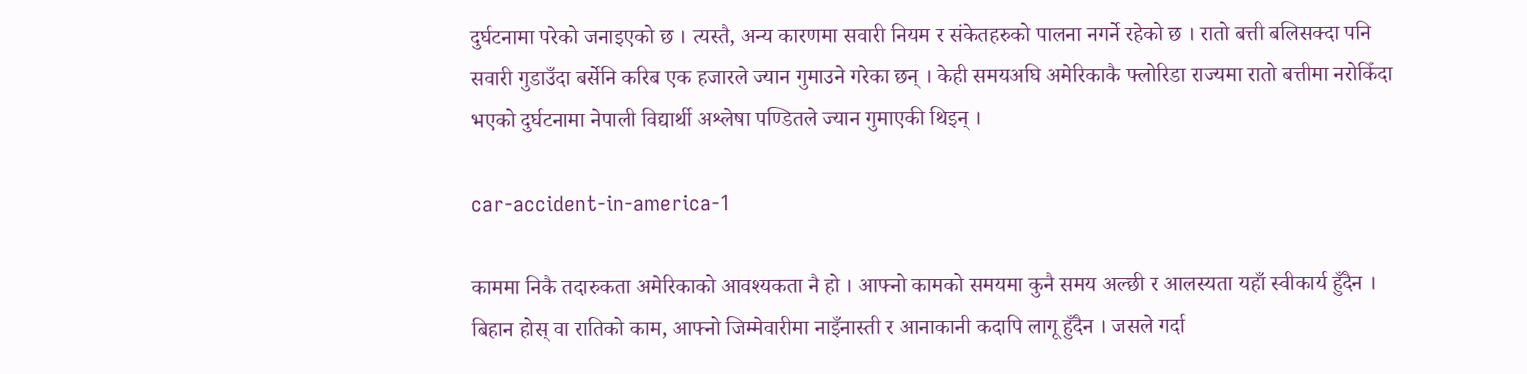दुर्घटनामा परेको जनाइएको छ । त्यस्तै, अन्य कारणमा सवारी नियम र संकेतहरुको पालना नगर्ने रहेको छ । रातो बत्ती बलिसक्दा पनि सवारी गुडाउँदा बर्सेनि करिब एक हजारले ज्यान गुमाउने गरेका छन् । केही समयअघि अमेरिकाकै फ्लोरिडा राज्यमा रातो बत्तीमा नरोकिँदा भएको दुर्घटनामा नेपाली विद्यार्थी अश्लेषा पण्डितले ज्यान गुमाएकी थिइन् ।

car-accident-in-america-1

काममा निकै तदारुकता अमेरिकाको आवश्यकता नै हो । आफ्नो कामको समयमा कुनै समय अल्छी र आलस्यता यहाँ स्वीकार्य हुँदैन । बिहान होस् वा रातिको काम, आफ्नो जिम्मेवारीमा नाइँनास्ती र आनाकानी कदापि लागू हुँदैन । जसले गर्दा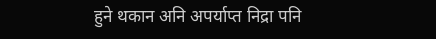हुने थकान अनि अपर्याप्त निद्रा पनि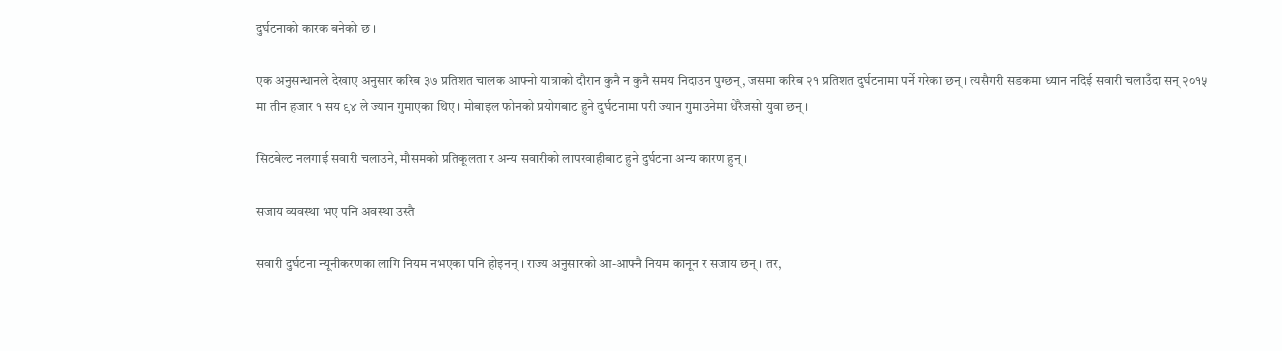दुर्घटनाको कारक बनेको छ ।

एक अनुसन्धानले देखाए अनुसार करिब ३७ प्रतिशत चालक आफ्नो यात्राको दौरान कुनै न कुनै समय निदाउन पुग्छन्, जसमा करिब २१ प्रतिशत दुर्घटनामा पर्ने गरेका छन् । त्यसैगरी सडकमा ध्यान नदिई सवारी चलाउँदा सन् २०१५ मा तीन हजार १ सय ९४ ले ज्यान गुमाएका थिए । मोबाइल फोनको प्रयोगबाट हुने दुर्घटनामा परी ज्यान गुमाउनेमा धेरैजसो युवा छन् ।

सिटबेल्ट नलगाई सवारी चलाउने, मौसमको प्रतिकूलता र अन्य सवारीको लापरवाहीबाट हुने दुर्घटना अन्य कारण हुन् ।

सजाय व्यवस्था भए पनि अवस्था उस्तै

सवारी दुर्घटना न्यूनीकरणका लागि नियम नभएका पनि होइनन् । राज्य अनुसारको आ-आफ्नै नियम कानून र सजाय छन् । तर,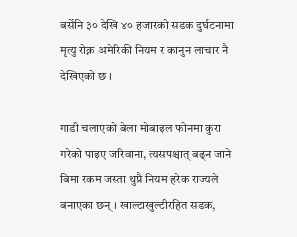बर्सेनि ३० देखि ४० हजारको सडक दुर्घटनामा मृत्यु रोक्न अमेरिकी नियम र कानुन लाचार नै देखिएको छ ।

गाडी चलाएको बेला मोबाइल फोनमा कुरा गरेको पाइए जरिवाना, त्यसपश्चात् बढ्न जाने बिमा रकम जस्ता थुप्रै नियम हरेक राज्यले बनाएका छन् । खाल्टाखुल्टीरहित सडक,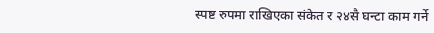स्पष्ट रुपमा राखिएका संकेत र २४सै घन्टा काम गर्ने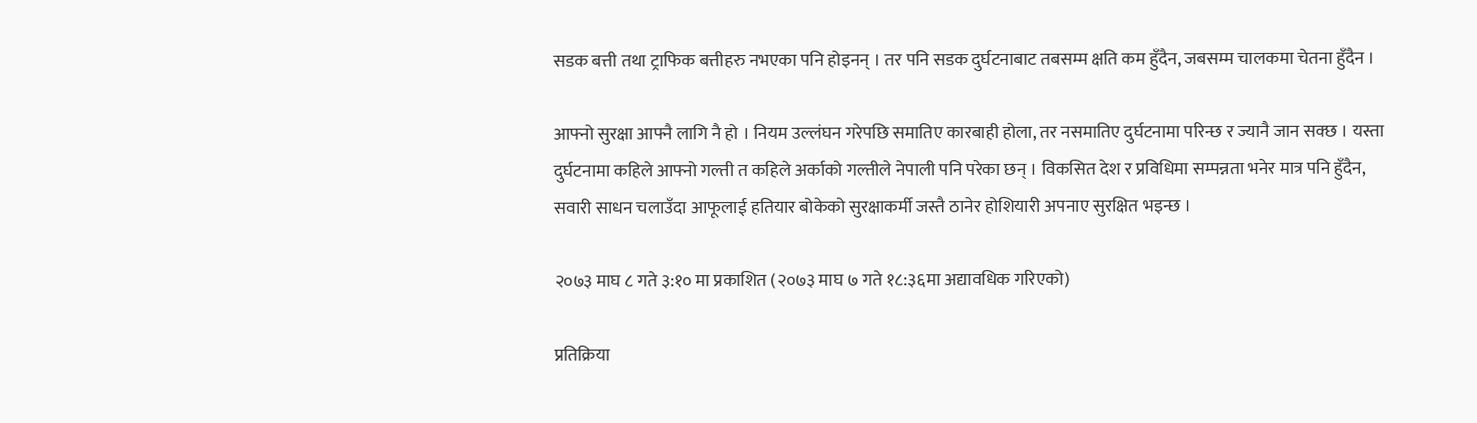सडक बत्ती तथा ट्राफिक बत्तीहरु नभएका पनि होइनन् । तर पनि सडक दुर्घटनाबाट तबसम्म क्षति कम हुँदैन, जबसम्म चालकमा चेतना हुँदैन ।

आफ्नो सुरक्षा आफ्नै लागि नै हो । नियम उल्लंघन गरेपछि समातिए कारबाही होला, तर नसमातिए दुर्घटनामा परिन्छ र ज्यानै जान सक्छ । यस्ता दुर्घटनामा कहिले आफ्नो गल्ती त कहिले अर्काको गल्तीले नेपाली पनि परेका छन् । विकसित देश र प्रविधिमा सम्पन्नता भनेर मात्र पनि हुँदैन, सवारी साधन चलाउँदा आफूलाई हतियार बोकेको सुरक्षाकर्मी जस्तै ठानेर होशियारी अपनाए सुरक्षित भइन्छ ।

२०७३ माघ ८ गते ३:१० मा प्रकाशित (२०७३ माघ ७ गते १८:३६मा अद्यावधिक गरिएको)

प्रतिक्रिया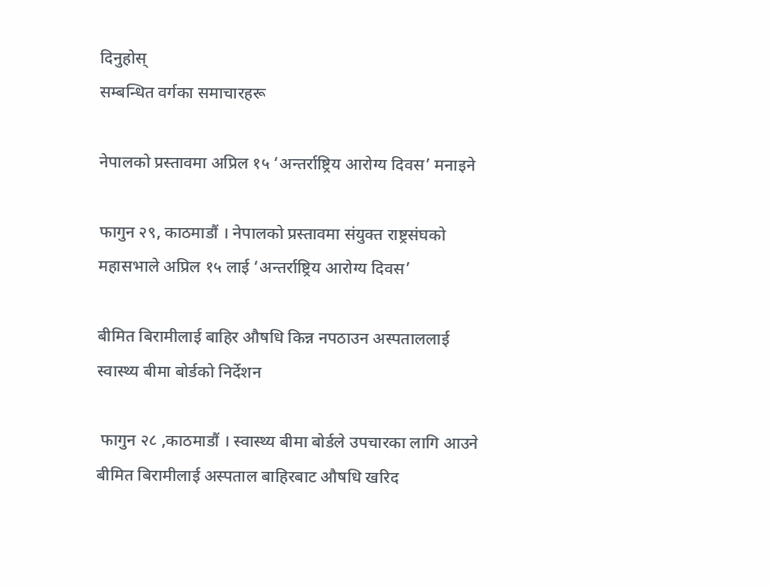दिनुहोस्
सम्बन्धित वर्गका समाचारहरू

नेपालको प्रस्तावमा अप्रिल १५ ‘अन्तर्राष्ट्रिय आरोग्य दिवस’ मनाइने

फागुन २९, काठमाडौं । नेपालको प्रस्तावमा संयुक्त राष्ट्रसंघको महासभाले अप्रिल १५ लाई ‘अन्तर्राष्ट्रिय आरोग्य दिवस’

बीमित बिरामीलाई बाहिर औषधि किन्न नपठाउन अस्पताललाई स्वास्थ्य बीमा बोर्डको निर्देशन

 फागुन २८ ,काठमाडौं । स्वास्थ्य बीमा बोर्डले उपचारका लागि आउने बीमित बिरामीलाई अस्पताल बाहिरबाट औषधि खरिद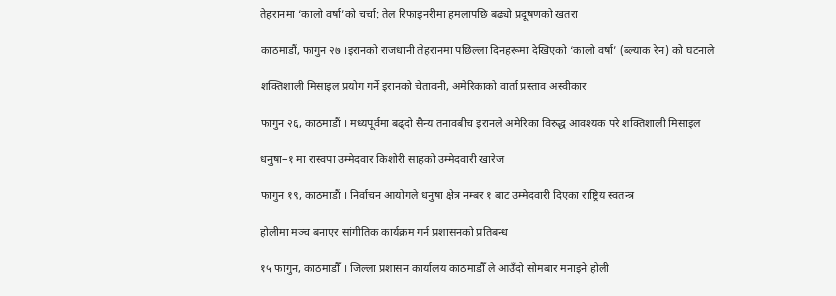तेहरानमा ‘कालो वर्षा’को चर्चा: तेल रिफाइनरीमा हमलापछि बढ्यो प्रदूषणको खतरा

काठमाडौं, फागुन २७ ।इरानको राजधानी तेहरानमा पछिल्ला दिनहरूमा देखिएको ‘कालो वर्षा’ (ब्ल्याक रेन) को घटनाले

शक्तिशाली मिसाइल प्रयोग गर्ने इरानको चेतावनी, अमेरिकाको वार्ता प्रस्ताव अस्वीकार

फागुन २६, काठमाडौं । मध्यपूर्वमा बढ्दो सैन्य तनावबीच इरानले अमेरिका विरुद्ध आवश्यक परे शक्तिशाली मिसाइल

धनुषा–१ मा रास्वपा उम्मेदवार किशोरी साहको उम्मेदवारी खारेज

फागुन १९, काठमाडौं । निर्वाचन आयोगले धनुषा क्षेत्र नम्बर १ बाट उम्मेदवारी दिएका राष्ट्रिय स्वतन्त्र

होलीमा मञ्च बनाएर सांगीतिक कार्यक्रम गर्न प्रशासनको प्रतिबन्ध

१५ फागुन, काठमाडौँ । जिल्ला प्रशासन कार्यालय काठमाडौँ ले आउँदो सोमबार मनाइने होली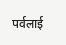पर्वलाई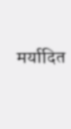मर्यादित